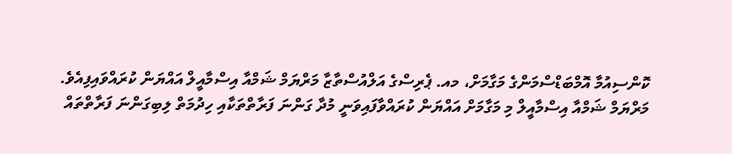ކޮންސިއުމާ އޮމްބަޑްސްމަންގެ މަގާމަށް، މއ. ޕެރިސްގެ އަލްއުސްތާޒާ މަރްޔަމް ޝަމްއާ އިސްމާއީލް އައްޔަން ކުރައްވައިފިއެވެ.
މަރްޔަމް ޝަމްއާ އިސްމާއީލް މި މަގާމަށް އައްޔަން ކުރައްވާފައިވަނީ މުދާ ގަންނަ ފަރާތްތަކާއި ހިދުމަތް ލިބިގަންނަ ފަރާތްތައް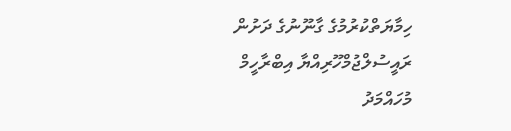ހިމާޔަތްކުރުމުގެ ގާނޫނުގެ ދަށުން ރައީސުލްޖުމްހޫރިއްޔާ އިބްރާހީމް މުހައްމަދު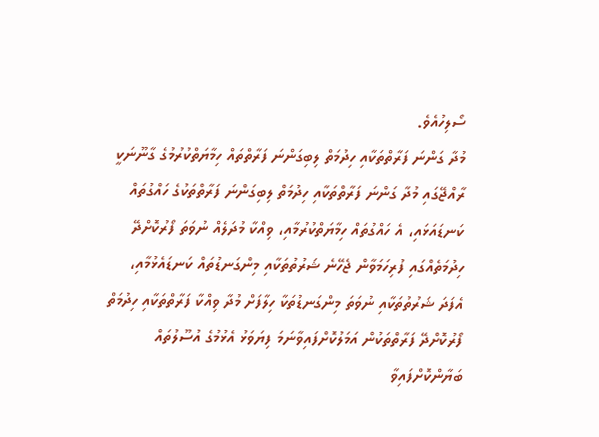ސޯލިހުއެވެ.
މުދާ ގަންނަ ފަރާތްތަކާއި ހިދުމަތް ލިބިގަންނަ ފަރާތްތައް ހިމާޔަތްކުރުމުގެ ގާނޫނަކީ ރާއްޖޭގައި މުދާ ގަންނަ ފަރާތްތަކާއި ހިދުމަތް ލިބިގަންނަ ފަރާތްތަކުގެ ހައްގުތައް ކަނޑައަޅައި، އެ ހައްގުތައް ހިމާޔަތްކުރުމާއި، ވިއްކާ މުދަލެއް ނުވަތަ ފޯރުކޮށްދޭ ހިދުމަތެއްގައި ފުރިހަމަވާން ޖެހޭނެ ޝަރުތުތަކާއި މިންގަނޑުތައް ކަނޑައެޅުމާއި، އެފަދަ ޝަރުތުތަކާއި ނުވަތަ މިންގަނޑުތަކާ ހިލާފަށް މުދާ ވިއްކާ ފަރާތްތަކާއި ހިދުމަތް ފޯރުކޮށްދޭ ފަރާތްތަކުން އަމަލުކޮށްފައިވާނަމަ ފިޔަވަޅު އެޅުމުގެ އުސޫލުތައް ބަޔާންކޮށްފައިވާ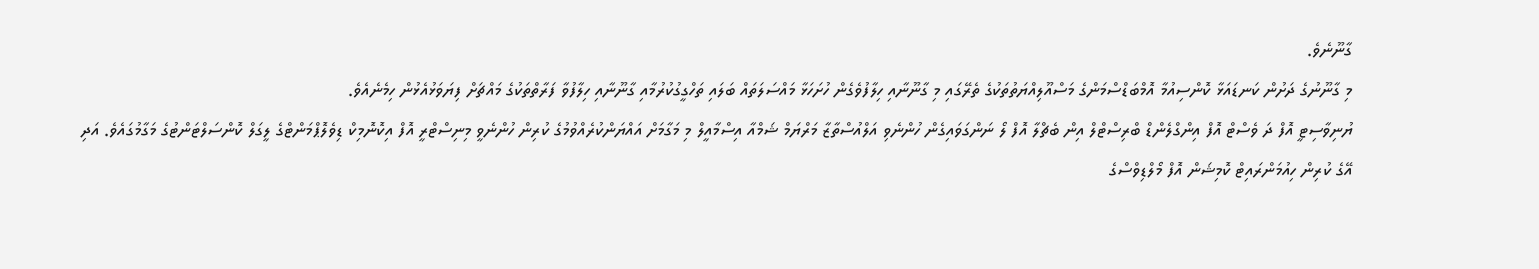ގާނޫނެވެ.
މި ގާނޫނުގެ ދަށުން ކަނޑައަޅާ ކޮންސިއުމާ އޮމްބަޑްސްމަންގެ މަސްއޫލިއްޔަތުތަކުގެ ތެރޭގައި މި ގާނޫނާއި ހިލާފުވެގެން ހުށަހަޅާ މައްސަލަތައް ބަލައި ތަހްގީގުކުރުމާއި ގާނޫނާއި ހިލާފުވާ ފަރާތްތަކުގެ މައްޗަށް ފިޔަވަޅުއެޅުން ހިމެނެއެވެ.
ޔުނިވާސިޓީ އޮފް ދަ ވެސްޓް އޮފް އިންގްލެންޑް ބްރިސްޓްލް އިން ބެޗްލާ އޮފް ލޯ ނަންގަވައިގެން ހުންނެވި އަލްއުސްތާޒާ މަރްޔަމް ޝަމްއާ އިސްމާއީލް މި މަގާމަށް އައްޔަންކުރެއްވުމުގެ ކުރިން ހުންނެވީ މިނިސްޓްރީ އޮފް އިކޮނޮމިކް ޑިވެލޮޕްމަންޓްގެ ލީގަލް ކޮންސަލްޓަންޓުގެ މަގާމުގައެވެ. އަދި އޭގެ ކުރިން ހިއުމަންރައިޓް ކޮމިޝަން އޮފް މޯލްޑިވްސްގެ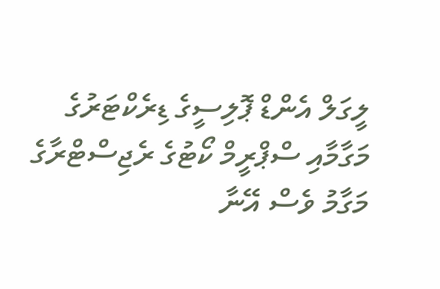ލީގަލް އެންޑް ޕޮލިސީގެ ޑިރެކްޓަރުގެ މަގާމާއި ސްޕްރީމް ކޯޓުގެ ރެޖިސްޓްރާގެ މަގާމު ވެސް އޭނާ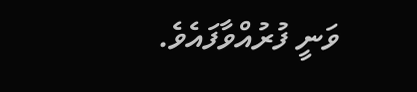ވަނީ ފުރުއްވާފައެވެ.